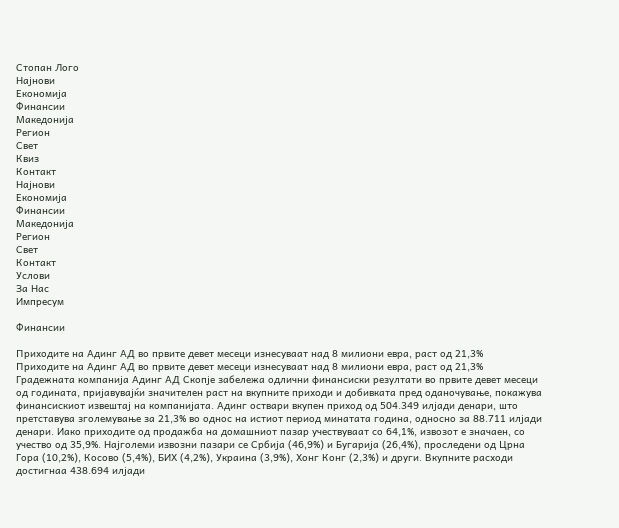Стопан Лого
Најнови
Економија
Финансии
Македонија
Регион
Свет
Квиз
Контакт
Најнови
Економија
Финансии
Македонија
Регион
Свет
Контакт
Услови
За Нас
Импресум

Финансии

Приходите на Адинг АД во првите девет месеци изнесуваат над 8 милиони евра, раст од 21,3%
Приходите на Адинг АД во првите девет месеци изнесуваат над 8 милиони евра, раст од 21,3%
Градежната компанија Адинг АД Скопје забележа одлични финансиски резултати во првите девет месеци од годината, пријавувајќи значителен раст на вкупните приходи и добивката пред оданочување, покажува финансискиот извештај на компанијата. Адинг оствари вкупен приход од 504.349 илјади денари, што претставува зголемување за 21,3% во однос на истиот период минатата година, односно за 88.711 илјади денари. Иако приходите од продажба на домашниот пазар учествуваат со 64,1%, извозот е значаен, со учество од 35,9%. Најголеми извозни пазари се Србија (46,9%) и Бугарија (26,4%), проследени од Црна Гора (10,2%), Косово (5,4%), БИХ (4,2%), Украина (3,9%), Хонг Конг (2,3%) и други. Вкупните расходи достигнаа 438.694 илјади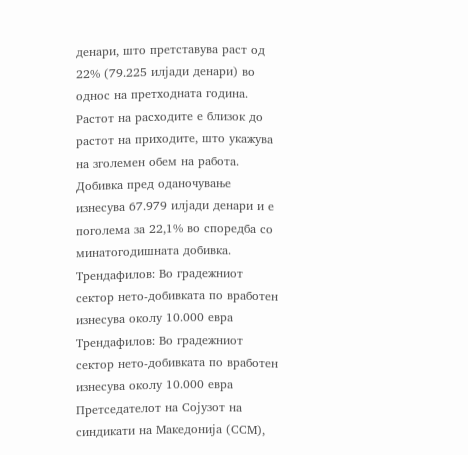денари, што претставува раст од 22% (79.225 илјади денари) во однос на претходната година. Растот на расходите е близок до растот на приходите, што укажува на зголемен обем на работа. Добивка пред оданочување изнесува 67.979 илјади денари и е поголема за 22,1% во споредба со минатогодишната добивка.
Трендафилов: Во градежниот сектор нето-добивката по вработен изнесува околу 10.000 евра
Трендафилов: Во градежниот сектор нето-добивката по вработен изнесува околу 10.000 евра
Претседателот на Сојузот на синдикати на Македонија (ССМ),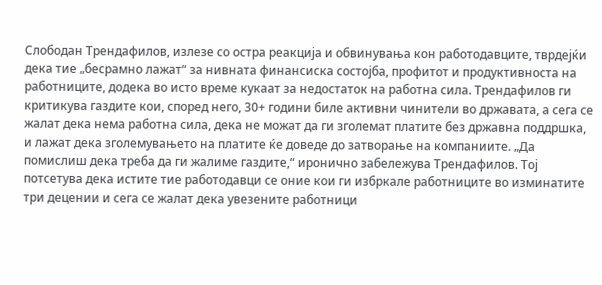Слободан Трендафилов, излезе со остра реакција и обвинувања кон работодавците, тврдејќи дека тие „бесрамно лажат“ за нивната финансиска состојба, профитот и продуктивноста на работниците, додека во исто време кукаат за недостаток на работна сила. Трендафилов ги критикува газдите кои, според него, 30+ години биле активни чинители во државата, а сега се жалат дека нема работна сила, дека не можат да ги зголемат платите без државна поддршка, и лажат дека зголемувањето на платите ќе доведе до затворање на компаниите. „Да помислиш дека треба да ги жалиме газдите,“ иронично забележува Трендафилов. Тој потсетува дека истите тие работодавци се оние кои ги избркале работниците во изминатите три децении и сега се жалат дека увезените работници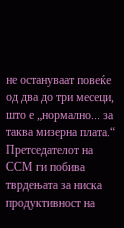не остануваат повеќе од два до три месеци, што е „нормално... за таква мизерна плата.“ Претседателот на ССМ ги побива тврдењата за ниска продуктивност на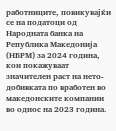работниците, повикувајќи се на податоци од Народната банка на Република Македонија (НБРМ) за 2024 година, кои покажуваат значителен раст на нето-добивката по вработен во македонските компании во однос на 2023 година.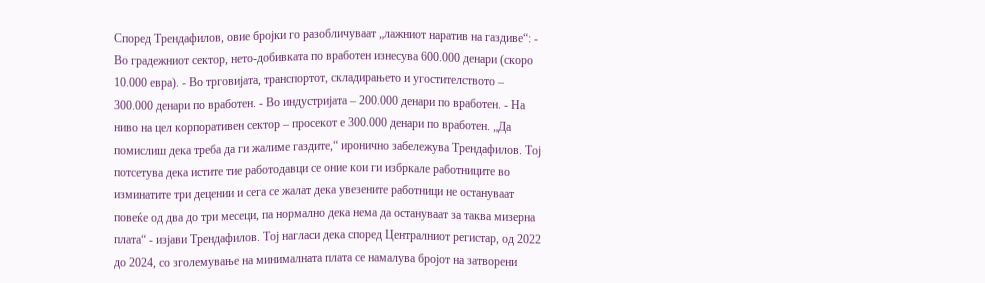Според Трендафилов, овие бројки го разобличуваат „лажниот наратив на газдиве“: - Во градежниот сектор, нето-добивката по вработен изнесува 600.000 денари (скоро 10.000 евра). - Во трговијата, транспортот, складирањето и угостителството – 300.000 денари по вработен. - Во индустријата – 200.000 денари по вработен. - На ниво на цел корпоративен сектор – просекот е 300.000 денари по вработен. „Да помислиш дека треба да ги жалиме газдите,“ иронично забележува Трендафилов. Тој потсетува дека истите тие работодавци се оние кои ги избркале работниците во изминатите три децении и сега се жалат дека увезените работници не остануваат повеќе од два до три месеци, па нормално дека нема да остануваат за таква мизерна плата“ - изјави Трендафилов. Тој нагласи дека според Централниот регистар, од 2022 до 2024, со зголемување на минималната плата се намалува бројот на затворени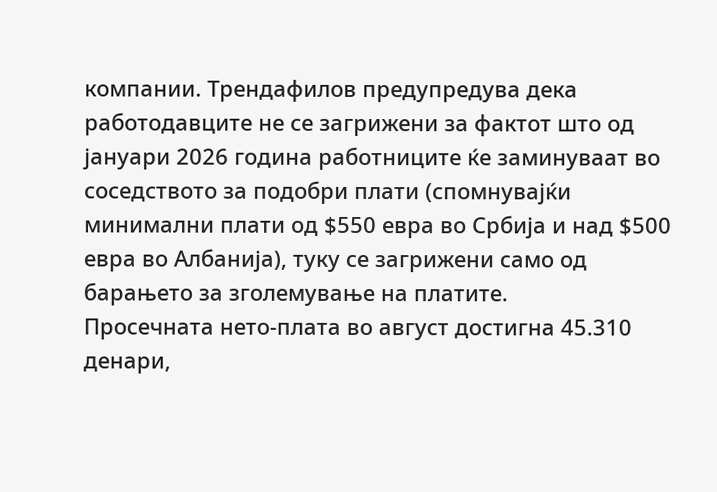компании. Трендафилов предупредува дека работодавците не се загрижени за фактот што од јануари 2026 година работниците ќе заминуваат во соседството за подобри плати (спомнувајќи минимални плати од $550 евра во Србија и над $500 евра во Албанија), туку се загрижени само од барањето за зголемување на платите.
Просечната нето-плата во август достигна 45.310 денари,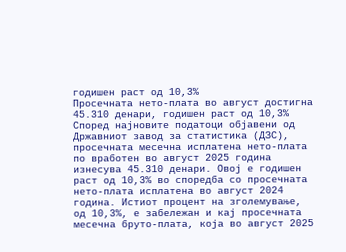годишен раст од 10,3%
Просечната нето-плата во август достигна 45.310 денари, годишен раст од 10,3%
Според најновите податоци објавени од Државниот завод за статистика (ДЗС), просечната месечна исплатена нето-плата по вработен во август 2025 година изнесува 45.310 денари. Овој е годишен раст од 10,3% во споредба со просечната нето-плата исплатена во август 2024 година. Истиот процент на зголемување, од 10,3%, е забележан и кај просечната месечна бруто-плата, која во август 2025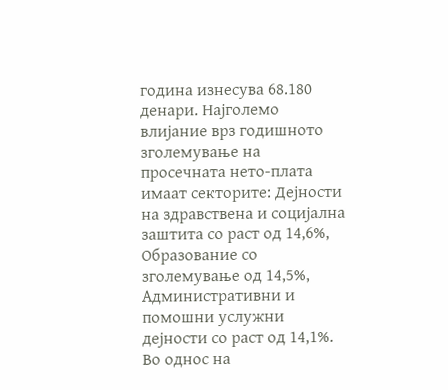година изнесува 68.180 денари. Најголемо влијание врз годишното зголемување на просечната нето-плата имаат секторите: Дејности на здравствена и социјална заштита со раст од 14,6%, Образование со зголемување од 14,5%, Административни и помошни услужни дејности со раст од 14,1%. Во однос на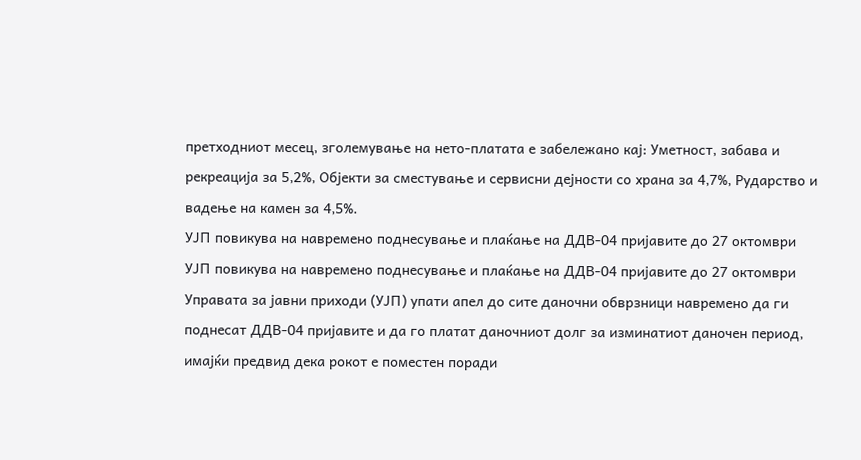претходниот месец, зголемување на нето-платата е забележано кај: Уметност, забава и рекреација за 5,2%, Објекти за сместување и сервисни дејности со храна за 4,7%, Рударство и вадење на камен за 4,5%.
УЈП повикува на навремено поднесување и плаќање на ДДВ-04 пријавите до 27 октомври
УЈП повикува на навремено поднесување и плаќање на ДДВ-04 пријавите до 27 октомври
Управата за јавни приходи (УЈП) упати апел до сите даночни обврзници навремено да ги поднесат ДДВ-04 пријавите и да го платат даночниот долг за изминатиот даночен период, имајќи предвид дека рокот е поместен поради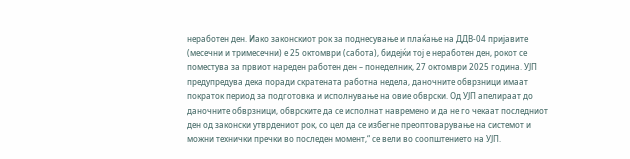неработен ден. Иако законскиот рок за поднесување и плаќање на ДДВ-04 пријавите (месечни и тримесечни) е 25 октомври (сабота), бидејќи тој е неработен ден, рокот се поместува за првиот нареден работен ден – понеделник, 27 октомври 2025 година. УЈП предупредува дека поради скратената работна недела, даночните обврзници имаат пократок период за подготовка и исполнување на овие обврски. Од УЈП апелираат до даночните обврзници, обврските да се исполнат навремено и да не го чекаат последниот ден од законски утврдениот рок, со цел да се избегне преоптоварување на системот и можни технички пречки во последен момент,“ се вели во соопштението на УЈП.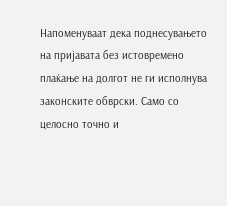Напоменуваат дека поднесувањето на пријавата без истовремено плаќање на долгот не ги исполнува законските обврски. Само со целосно точно и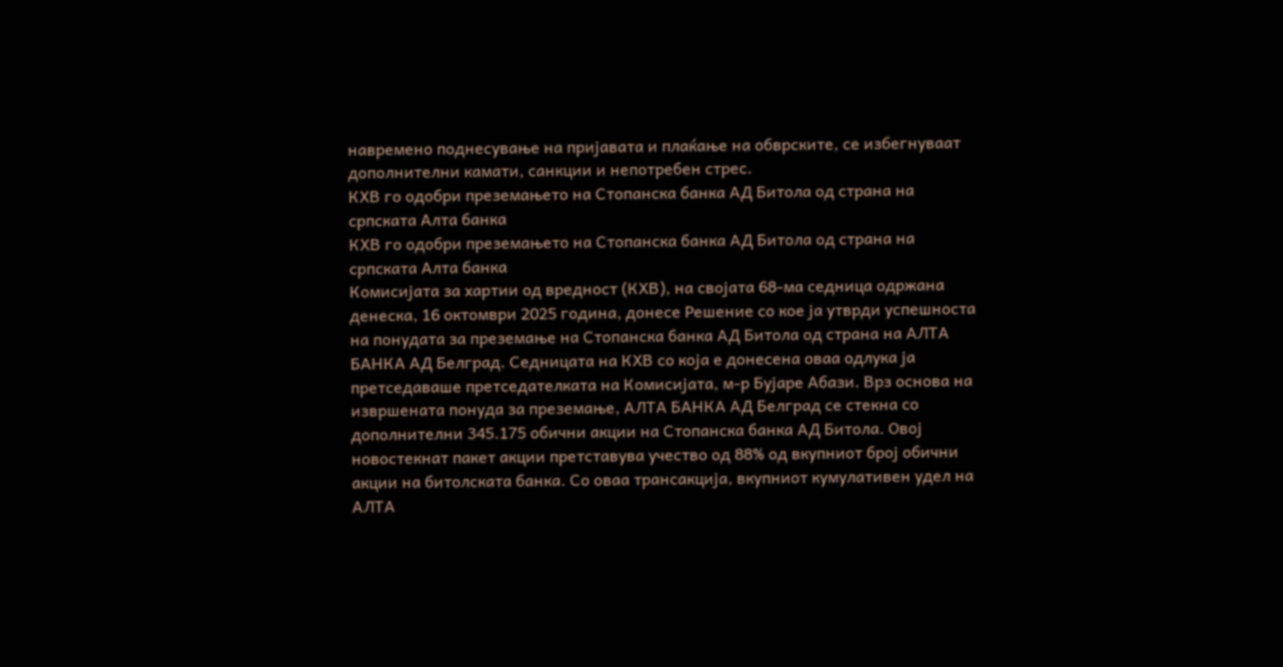навремено поднесување на пријавата и плаќање на обврските, се избегнуваат дополнителни камати, санкции и непотребен стрес.
КХВ го одобри преземањето на Стопанска банка АД Битола од страна на српската Алта банка
КХВ го одобри преземањето на Стопанска банка АД Битола од страна на српската Алта банка
Комисијата за хартии од вредност (КХВ), на својата 68-ма седница одржана денеска, 16 октомври 2025 година, донесе Решение со кое ја утврди успешноста на понудата за преземање на Стопанска банка АД Битола од страна на АЛТА БАНКА АД Белград. Седницата на КХВ со која е донесена оваа одлука ја претседаваше претседателката на Комисијата, м-р Бујаре Абази. Врз основа на извршената понуда за преземање, АЛТА БАНКА АД Белград се стекна со дополнителни 345.175 обични акции на Стопанска банка АД Битола. Овој новостекнат пакет акции претставува учество од 88% од вкупниот број обични акции на битолската банка. Со оваа трансакција, вкупниот кумулативен удел на АЛТА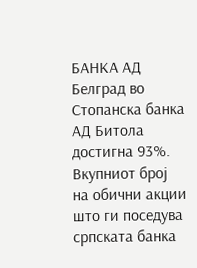БАНКА АД Белград во Стопанска банка АД Битола достигна 93%. Вкупниот број на обични акции што ги поседува српската банка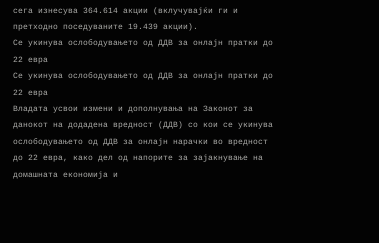сега изнесува 364.614 акции (вклучувајќи ги и претходно поседуваните 19.439 акции).
Се укинува ослободувањето од ДДВ за онлајн пратки до 22 евра
Се укинува ослободувањето од ДДВ за онлајн пратки до 22 евра
Владата усвои измени и дополнувања на Законот за данокот на додадена вредност (ДДВ) со кои се укинува ослободувањето од ДДВ за онлајн нарачки во вредност до 22 евра, како дел од напорите за зајакнување на домашната економија и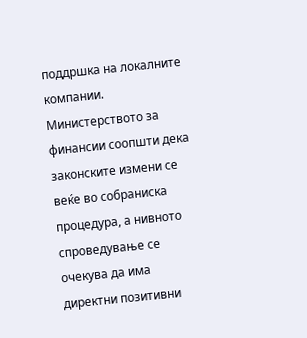поддршка на локалните компании. Министерството за финансии соопшти дека законските измени се веќе во собраниска процедура, а нивното спроведување се очекува да има директни позитивни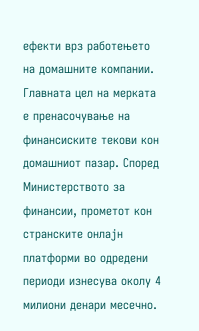ефекти врз работењето на домашните компании. Главната цел на мерката е пренасочување на финансиските текови кон домашниот пазар. Според Министерството за финансии, прометот кон странските онлајн платформи во одредени периоди изнесува околу 4 милиони денари месечно.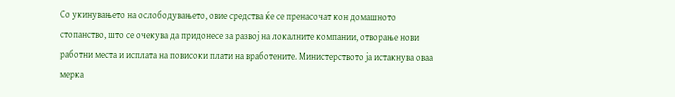Со укинувањето на ослободувањето, овие средства ќе се пренасочат кон домашното стопанство, што се очекува да придонесе за развој на локалните компании, отворање нови работни места и исплата на повисоки плати на вработените. Министерството ја истакнува оваа мерка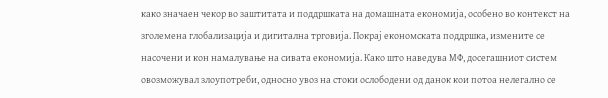како значаен чекор во заштитата и поддршката на домашната економија, особено во контекст на зголемена глобализација и дигитална трговија. Покрај економската поддршка, измените се насочени и кон намалување на сивата економија. Како што наведува МФ, досегашниот систем овозможувал злоупотреби, односно увоз на стоки ослободени од данок кои потоа нелегално се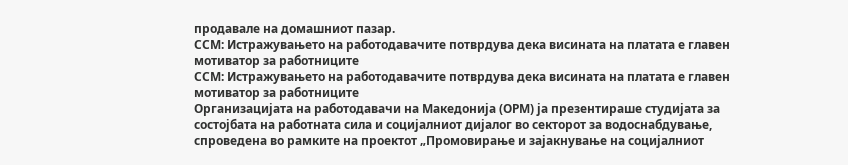продавале на домашниот пазар.
ССМ: Истражувањето на работодавачите потврдува дека висината на платата е главен мотиватор за работниците
ССМ: Истражувањето на работодавачите потврдува дека висината на платата е главен мотиватор за работниците
Организацијата на работодавачи на Македонија (ОРМ) ја презентираше студијата за состојбата на работната сила и социјалниот дијалог во секторот за водоснабдување, спроведена во рамките на проектот „Промовирање и зајакнување на социјалниот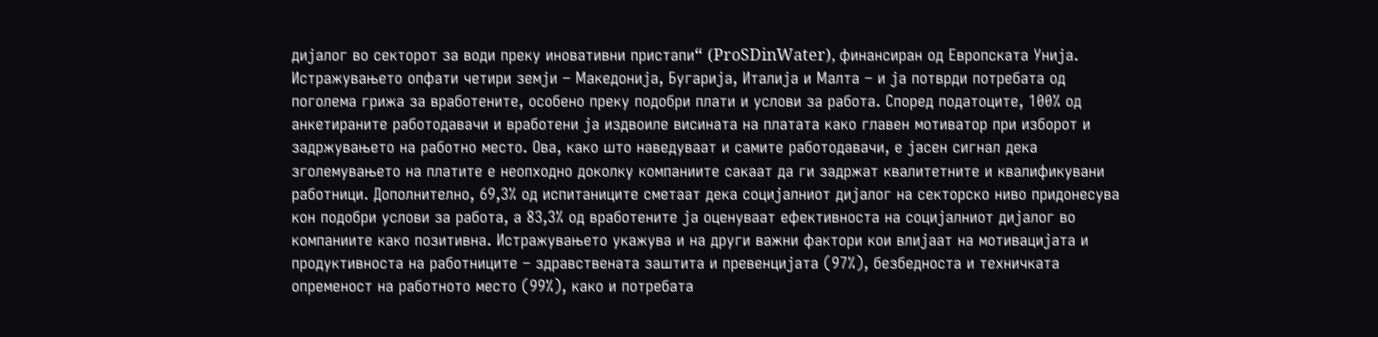дијалог во секторот за води преку иновативни пристапи“ (ProSDinWater), финансиран од Европската Унија. Истражувањето опфати четири земји – Македонија, Бугарија, Италија и Малта – и ја потврди потребата од поголема грижа за вработените, особено преку подобри плати и услови за работа. Според податоците, 100% од анкетираните работодавачи и вработени ја издвоиле висината на платата како главен мотиватор при изборот и задржувањето на работно место. Ова, како што наведуваат и самите работодавачи, е јасен сигнал дека зголемувањето на платите е неопходно доколку компаниите сакаат да ги задржат квалитетните и квалификувани работници. Дополнително, 69,3% од испитаниците сметаат дека социјалниот дијалог на секторско ниво придонесува кон подобри услови за работа, а 83,3% од вработените ја оценуваат ефективноста на социјалниот дијалог во компаниите како позитивна. Истражувањето укажува и на други важни фактори кои влијаат на мотивацијата и продуктивноста на работниците – здравствената заштита и превенцијата (97%), безбедноста и техничката опременост на работното место (99%), како и потребата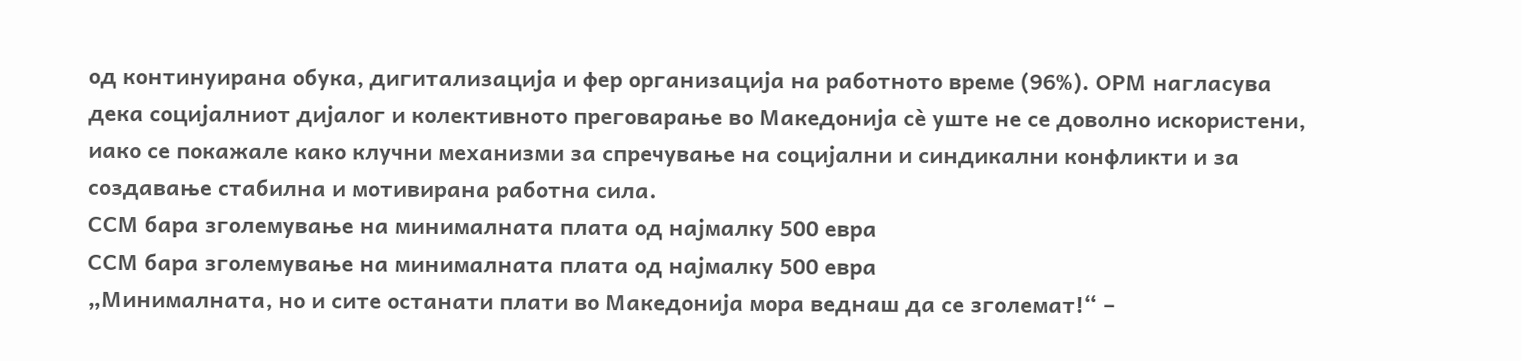од континуирана обука, дигитализација и фер организација на работното време (96%). ОРМ нагласува дека социјалниот дијалог и колективното преговарање во Македонија сè уште не се доволно искористени, иако се покажале како клучни механизми за спречување на социјални и синдикални конфликти и за создавање стабилна и мотивирана работна сила.
ССМ бара зголемување на минималната плата од најмалку 500 евра
ССМ бара зголемување на минималната плата од најмалку 500 евра
„Минималната, но и сите останати плати во Македонија мора веднаш да се зголемат!“ –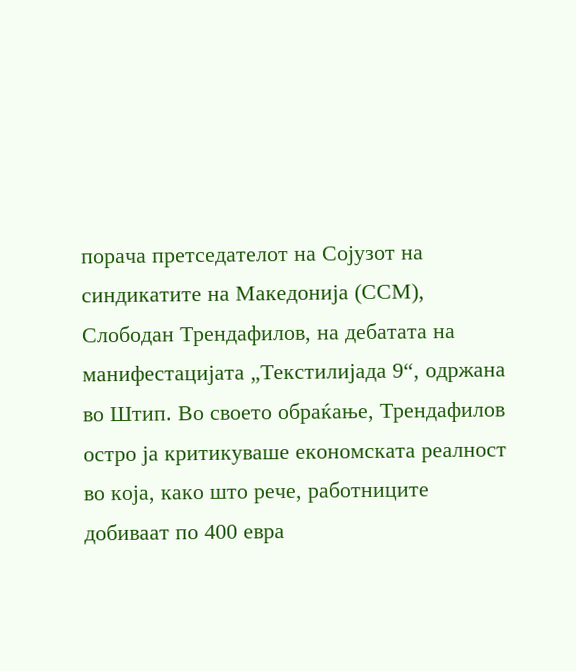порача претседателот на Сојузот на синдикатите на Македонија (ССМ), Слободан Трендафилов, на дебатата на манифестацијата „Текстилијада 9“, одржана во Штип. Во своето обраќање, Трендафилов остро ја критикуваше економската реалност во која, како што рече, работниците добиваат по 400 евра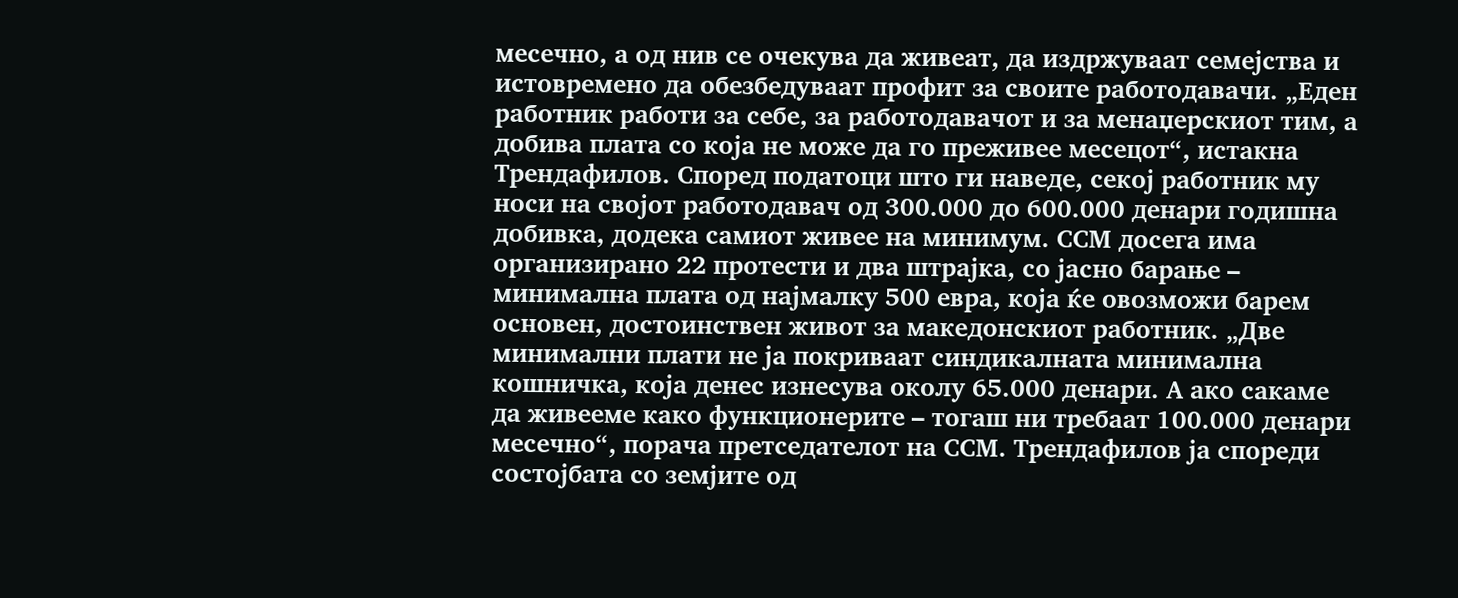месечно, а од нив се очекува да живеат, да издржуваат семејства и истовремено да обезбедуваат профит за своите работодавачи. „Еден работник работи за себе, за работодавачот и за менаџерскиот тим, а добива плата со која не може да го преживее месецот“, истакна Трендафилов. Според податоци што ги наведе, секој работник му носи на својот работодавач од 300.000 до 600.000 денари годишна добивка, додека самиот живее на минимум. ССМ досега има организирано 22 протести и два штрајка, со јасно барање – минимална плата од најмалку 500 евра, која ќе овозможи барем основен, достоинствен живот за македонскиот работник. „Две минимални плати не ја покриваат синдикалната минимална кошничка, која денес изнесува околу 65.000 денари. А ако сакаме да живееме како функционерите – тогаш ни требаат 100.000 денари месечно“, порача претседателот на ССМ. Трендафилов ја спореди состојбата со земјите од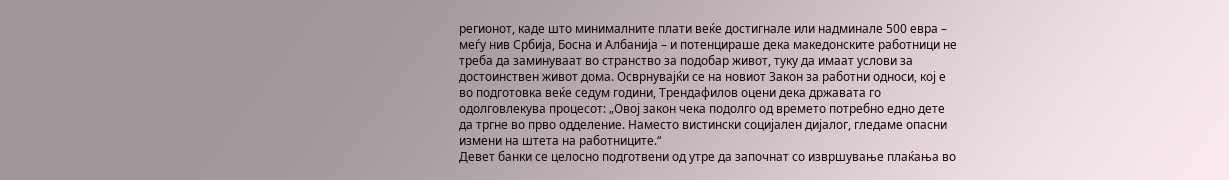регионот, каде што минималните плати веќе достигнале или надминале 500 евра – меѓу нив Србија, Босна и Албанија – и потенцираше дека македонските работници не треба да заминуваат во странство за подобар живот, туку да имаат услови за достоинствен живот дома. Осврнувајќи се на новиот Закон за работни односи, кој е во подготовка веќе седум години, Трендафилов оцени дека државата го одолговлекува процесот: „Овој закон чека подолго од времето потребно едно дете да тргне во прво одделение. Наместо вистински социјален дијалог, гледаме опасни измени на штета на работниците.“
Девет банки се целосно подготвени од утре да започнат со извршување плаќања во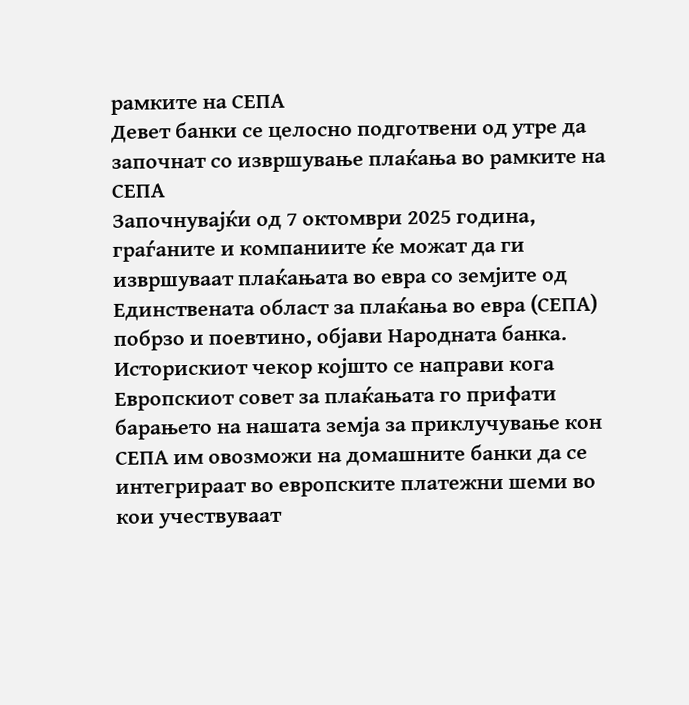рамките на СЕПА
Девет банки се целосно подготвени од утре да започнат со извршување плаќања во рамките на СЕПА
Започнувајќи од 7 октомври 2025 година, граѓаните и компаниите ќе можат да ги извршуваат плаќањата во евра со земјите од Единствената област за плаќања во евра (СЕПА) побрзо и поевтино, објави Народната банка. Историскиот чекор којшто се направи кога Европскиот совет за плаќањата го прифати барањето на нашата земја за приклучување кон СЕПА им овозможи на домашните банки да се интегрираат во европските платежни шеми во кои учествуваат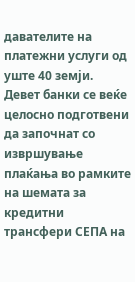давателите на платежни услуги од уште 40 земји. Девет банки се веќе целосно подготвени да започнат со извршување плаќања во рамките на шемата за кредитни трансфери СЕПА на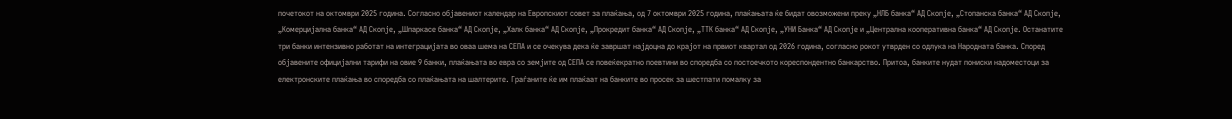почетокот на октомври 2025 година. Согласно објавениот календар на Европскиот совет за плаќања, од 7 октомври 2025 година, плаќањата ќе бидат овозможени преку „НЛБ банка“ АД Скопје, „Стопанска банка“ АД Скопје, „Комерцијална банка“ АД Скопје, „Шпаркасе банка“ АД Скопје, „Халк банка“ АД Скопје, „Прокредит банка“ АД Скопје, „ТТК банка“ АД Скопје, „УНИ Банка“ АД Скопје и „Централна кооперативна банка“ АД Скопје. Останатите три банки интензивно работат на интеграцијата во оваа шема на СЕПА и се очекува дека ќе завршат најдоцна до крајот на првиот квартал од 2026 година, согласно рокот утврден со одлука на Народната банка. Според објавените официјални тарифи на овие 9 банки, плаќањата во евра со земјите од СЕПА се повеќекратно поевтини во споредба со постоечкото кореспондентно банкарство. Притоа, банките нудат пониски надоместоци за електронските плаќања во споредба со плаќањата на шалтерите. Граѓаните ќе им плаќаат на банките во просек за шестпати помалку за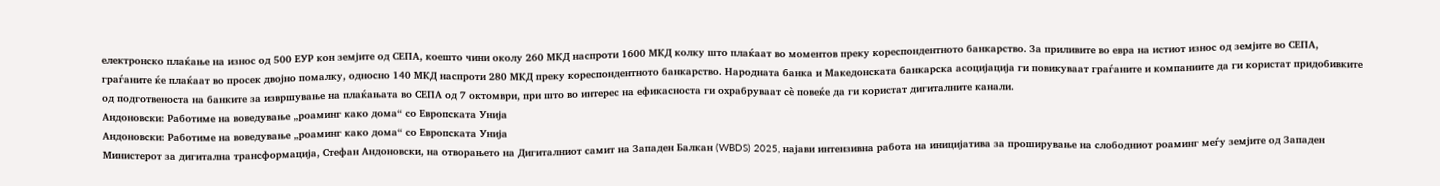електронско плаќање на износ од 500 ЕУР кон земјите од СЕПА, коешто чини околу 260 МКД наспроти 1600 МКД колку што плаќаат во моментов преку кореспондентното банкарство. За приливите во евра на истиот износ од земјите во СЕПА, граѓаните ќе плаќаат во просек двојно помалку, односно 140 МКД наспроти 280 МКД преку кореспондентното банкарство. Народната банка и Македонската банкарска асоцијација ги повикуваат граѓаните и компаниите да ги користат придобивките од подготвеноста на банките за извршување на плаќањата во СЕПА од 7 октомври, при што во интерес на ефикасноста ги охрабруваат сѐ повеќе да ги користат дигиталните канали.
Андоновски: Работиме на воведување „роаминг како дома“ со Европската Унија
Андоновски: Работиме на воведување „роаминг како дома“ со Европската Унија
Министерот за дигитална трансформација, Стефан Андоновски, на отворањето на Дигиталниот самит на Западен Балкан (WBDS) 2025, најави интензивна работа на иницијатива за проширување на слободниот роаминг меѓу земјите од Западен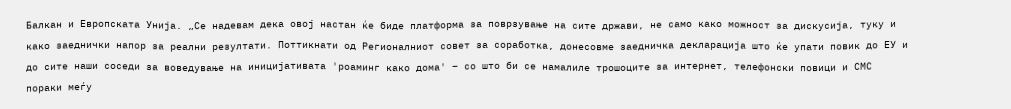Балкан и Европската Унија. „Се надевам дека овој настан ќе биде платформа за поврзување на сите држави, не само како можност за дискусија, туку и како заеднички напор за реални резултати. Поттикнати од Регионалниот совет за соработка, донесовме заедничка декларација што ќе упати повик до ЕУ и до сите наши соседи за воведување на иницијативата 'роаминг како дома' – со што би се намалиле трошоците за интернет, телефонски повици и СМС пораки меѓу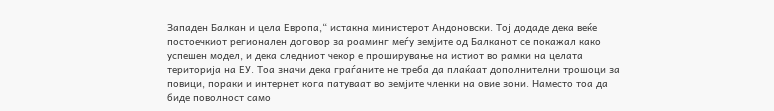Западен Балкан и цела Европа,“ истакна министерот Андоновски. Тој додаде дека веќе постоечкиот регионален договор за роаминг меѓу земјите од Балканот се покажал како успешен модел, и дека следниот чекор е проширување на истиот во рамки на целата територија на ЕУ. Тоа значи дека граѓаните не треба да плаќаат дополнителни трошоци за повици, пораки и интернет кога патуваат во земјите членки на овие зони. Наместо тоа да биде поволност само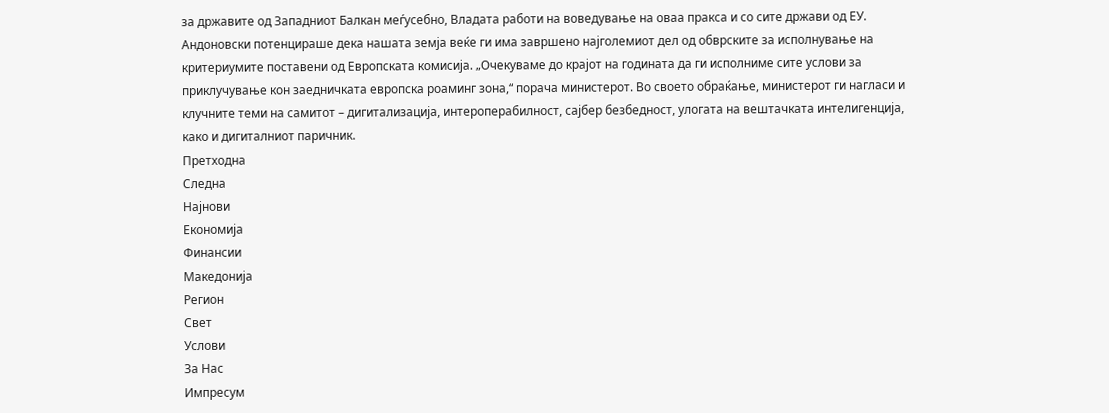за државите од Западниот Балкан меѓусебно, Владата работи на воведување на оваа пракса и со сите држави од ЕУ. Андоновски потенцираше дека нашата земја веќе ги има завршено најголемиот дел од обврските за исполнување на критериумите поставени од Европската комисија. „Очекуваме до крајот на годината да ги исполниме сите услови за приклучување кон заедничката европска роаминг зона,“ порача министерот. Во своето обраќање, министерот ги нагласи и клучните теми на самитот – дигитализација, интероперабилност, сајбер безбедност, улогата на вештачката интелигенција, како и дигиталниот паричник.
Претходна
Следна
Најнови
Економија
Финансии
Македонија
Регион
Свет
Услови
За Нас
Импресум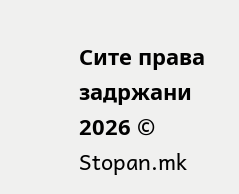Сите права задржани 2026 © Stopan.mk